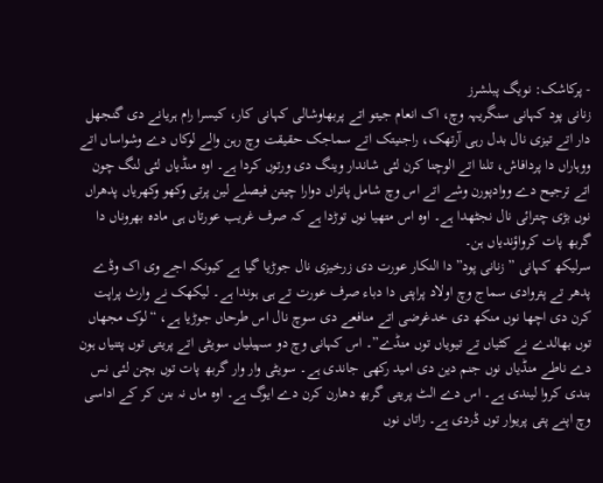- پرکاشک: نویگ پبلشرز
زنانی پود کہانی سنگریہہ وچ، اک انعام جیتو اتے پربھاوشالی کہانی کار، کیسرا رام ہریانے دی گنجھل دار اتے تیزی نال بدل رہی آرتھک، راجنیتک اتے سماجک حقیقت وچ رہن والے لوکاں دے وشواساں اتے ووہاراں دا پردافاش، تلنا اتے الوچنا کرن لئی شاندار وینگ دی ورتوں کردا ہے۔ اوہ منڈیاں لئی لنگ چون اتے ترجیح دے ووادپورن وشے اتے اس وچ شامل پاتراں دوارا چیتن فیصلے لین پرتی وکھو وکھریاں پدھراں نوں بڑی چترائی نال نجٹھدا ہے۔ اوہ اس متھیا نوں توڑدا ہے کہ صرف غریب عورتاں ہی مادہ بھروناں دا گربھ پات کرواؤندیاں ہن۔
سرلیکھ کہانی ” زنانی پود” دا النکار عورت دی زرخیزی نال جوڑیا گیا ہے کیونکہ اجے وی اک وڈے پدھر تے پتروادی سماج وچ اولاد پراپتی دا دباء صرف عورت تے ہی ہوندا ہے۔ لیکھک نے وارث پراپت کرن دی اچھا نوں منکھ دی خدغرضی اتے منافعے دی سوچ نال اس طرحاں جوڑیا ہے، “لوک مجھاں توں بھالدے نے کٹیاں تے تیویاں توں منڈے”۔ اس کہانی وچ دو سہیلیاں سویٹی اتے پریتی توں پتنیاں ہون دے ناطے منڈیاں نوں جنم دین دی امید رکھی جاندی ہے۔ سویٹی وار وار گربھ پات توں بچن لئی نس بندی کروا لیندی ہے۔ اس دے الٹ پریتی گربھ دھارن کرن دے ایوگ ہے۔ اوہ ماں نہ بنن کر کے اداسی وچ اپنے پتی پریوار توں ڈردی ہے۔ راتاں نوں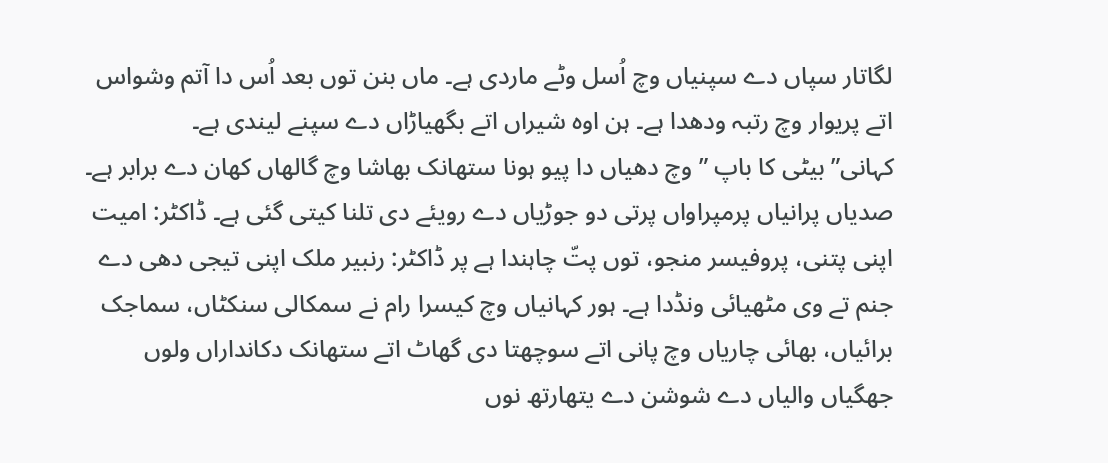لگاتار سپاں دے سپنیاں وچ اُسل وٹے ماردی ہے۔ ماں بنن توں بعد اُس دا آتم وشواس اتے پریوار وچ رتبہ ودھدا ہے۔ ہن اوہ شیراں اتے بگھیاڑاں دے سپنے لیندی ہے۔
کہانی” بیٹی کا باپ ” وچ دھیاں دا پیو ہونا ستھانک بھاشا وچ گالھاں کھان دے برابر ہے۔ صدیاں پرانیاں پرمپراواں پرتی دو جوڑیاں دے رویئے دی تلنا کیتی گئی ہے۔ ڈاکٹر: امیت اپنی پتنی، پروفیسر منجو، توں پتّ چاہندا ہے پر ڈاکٹر: رنبیر ملک اپنی تیجی دھی دے جنم تے وی مٹھیائی ونڈدا ہے۔ ہور کہانیاں وچ کیسرا رام نے سمکالی سنکٹاں، سماجک برائیاں، بھائی چاریاں وچ پانی اتے سوچھتا دی گھاٹ اتے ستھانک دکانداراں ولوں جھگیاں والیاں دے شوشن دے یتھارتھ نوں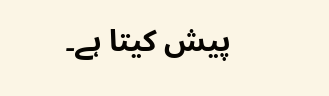پیش کیتا ہے۔